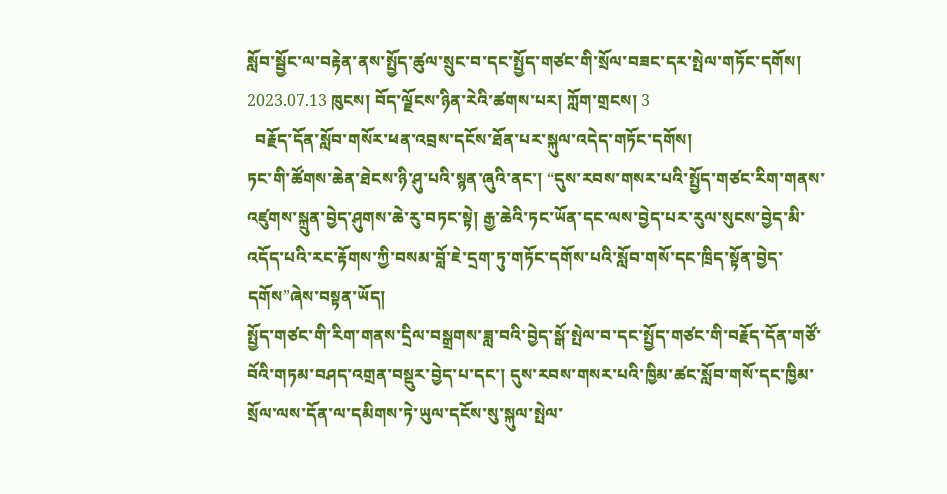སློབ་སྦྱོང་ལ་བརྟེན་ནས་སྤྱོད་ཚུལ་སྲུང་བ་དང་སྤྱོད་གཙང་གི་སྲོལ་བཟང་དར་སྤེལ་གཏོང་དགོས།
2023.07.13 ཁུངས། བོད་ལྗོངས་ཉིན་རེའི་ཚགས་པར། ཀློག་གྲངས། 3
  བརྗོད་དོན་སློབ་གསོར་ཕན་འབྲས་དངོས་ཐོན་པར་སྐུལ་འདེད་གཏོང་དགོས།
ཏང་གི་ཚོགས་ཆེན་ཐེངས་ཉི་ཤུ་པའི་སྙན་ཞུའི་ནང་། “དུས་རབས་གསར་པའི་སྤྱོད་གཙང་རིག་གནས་འཛུགས་སྐྲུན་བྱེད་ཤུགས་ཆེ་རུ་བཏང་སྟེ། རྒྱ་ཆེའི་ཏང་ཡོན་དང་ལས་བྱེད་པར་རུལ་སུངས་བྱེད་མི་འདོད་པའི་རང་རྟོགས་ཀྱི་བསམ་བློ་ཇེ་དྲག་ཏུ་གཏོང་དགོས་པའི་སློབ་གསོ་དང་ཁྲིད་སྟོན་བྱེད་དགོས”ཞེས་བསྟན་ཡོད།
སྤྱོད་གཙང་གི་རིག་གནས་དྲིལ་བསྒྲགས་ཟླ་བའི་བྱེད་སྒོ་སྤེལ་བ་དང་སྤྱོད་གཙང་གི་བརྗོད་དོན་གཙོ་བོའི་གཏམ་བཤད་འགྲན་བསྡུར་བྱེད་པ་དང་། དུས་རབས་གསར་པའི་ཁྱིམ་ཚང་སློབ་གསོ་དང་ཁྱིམ་སྲོལ་ལས་དོན་ལ་དམིགས་ཏེ་ཡུལ་དངོས་སུ་སྐུལ་སྤེལ་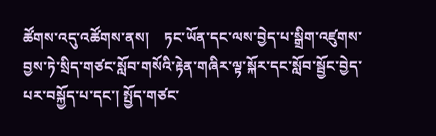ཚོགས་འདུ་འཚོགས་ནས།    ཏང་ཡོན་དང་ལས་བྱེད་པ་སྒྲིག་འཛུགས་བྱས་ཏེ་སྲིད་གཙང་སློབ་གསོའི་རྟེན་གཞིར་ལྟ་སྐོར་དང་སློབ་སྦྱོང་བྱེད་པར་བསྐྱོད་པ་དང་། སྤྱོད་གཙང་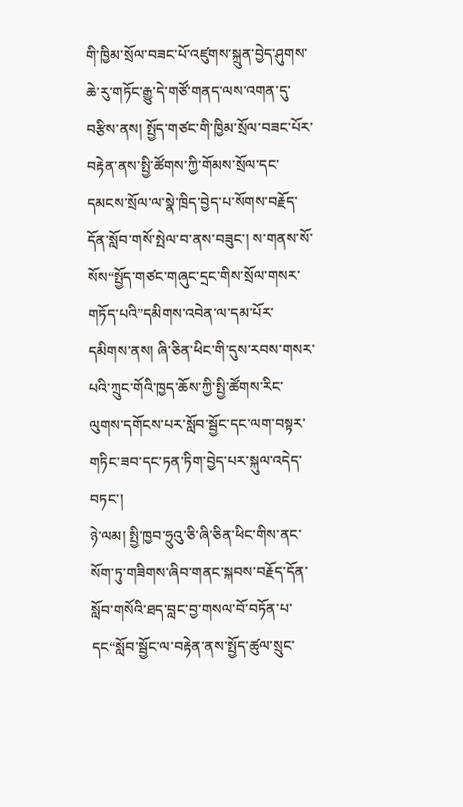གི་ཁྱིམ་སྲོལ་བཟང་པོ་འཛུགས་སྐྲུན་བྱེད་ཤུགས་ཆེ་རུ་གཏོང་རྒྱུ་དེ་གཙོ་གནད་ལས་འགན་དུ་བརྩིས་ནས། སྤྱོད་གཙང་གི་ཁྱིམ་སྲོལ་བཟང་པོར་བརྟེན་ནས་སྤྱི་ཚོགས་ཀྱི་གོམས་སྲོལ་དང་དམངས་སྲོལ་ལ་སྣེ་ཁྲིད་བྱེད་པ་སོགས་བརྗོད་དོན་སློབ་གསོ་སྤེལ་བ་ནས་བཟུང་། ས་གནས་སོ་སོས“སྤྱོད་གཙང་གཞུང་དྲང་གིས་སྲོལ་གསར་གཏོད་པའི”དམིགས་འབེན་ལ་དམ་པོར་དམིགས་ནས། ཞི་ཅིན་ཕིང་གི་དུས་རབས་གསར་པའི་ཀྲུང་གོའི་ཁྱད་ཆོས་ཀྱི་སྤྱི་ཚོགས་རིང་ལུགས་དགོངས་པར་སློབ་སྦྱོང་དང་ལག་བསྟར་གཏིང་ཟབ་དང་ཏན་ཏིག་བྱེད་པར་སྐུལ་འདེད་བཏང་།
ཉེ་ལམ། སྤྱི་ཁྱབ་ཧྲུའུ་ཅི་ཞི་ཅིན་ཕིང་གིས་ནང་སོག་ཏུ་གཟིགས་ཞིབ་གནང་སྐབས་བརྗོད་དོན་སློབ་གསོའི་ཐད་བླང་བྱ་གསལ་བོ་བཏོན་པ་དང“སློབ་སྦྱོང་ལ་བརྟེན་ནས་སྤྱོད་ཚུལ་སྲུང་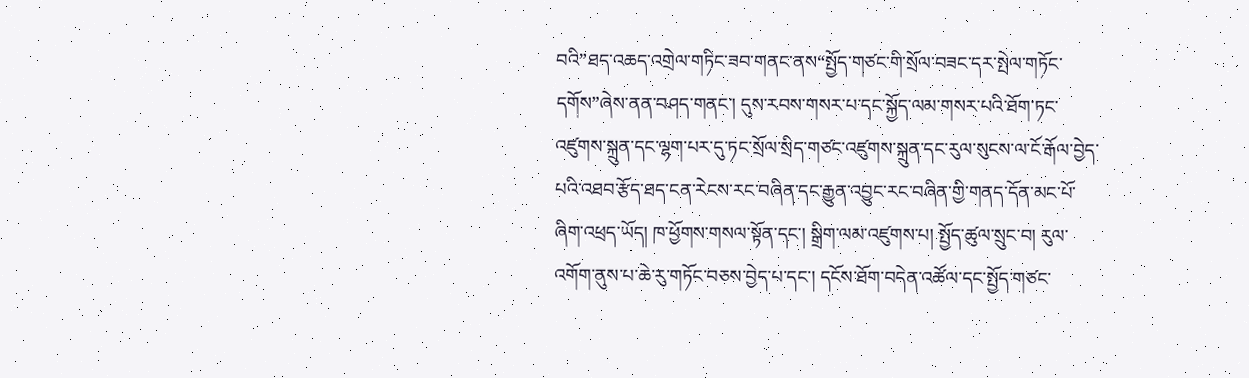བའི”ཐད་འཆད་འགྲེལ་གཏིང་ཟབ་གནང་ནས“སྤྱོད་གཙང་གི་སྲོལ་བཟང་དར་སྤེལ་གཏོང་དགོས”ཞེས་ནན་བཤད་གནང་། དུས་རབས་གསར་པ་དང་སྐྱོད་ལམ་གསར་པའི་ཐོག་ཏང་འཛུགས་སྐྲུན་དང་ལྷག་པར་དུ་ཏང་སྲོལ་སྲིད་གཙང་འཛུགས་སྐྲུན་དང་རུལ་སུངས་ལ་ངོ་རྒོལ་བྱེད་པའི་འཐབ་རྩོད་ཐད་ངན་རེངས་རང་བཞིན་དང་རྒྱུན་འབྱུང་རང་བཞིན་གྱི་གནད་དོན་མང་པོ་ཞིག་འཕྲད་ཡོད། ཁ་ཕྱོགས་གསལ་སྟོན་དང་། སྒྲིག་ལམ་འཛུགས་པ། སྤྱོད་ཚུལ་སྲུང་བ། རུལ་འགོག་ནུས་པ་ཆེ་རུ་གཏོང་བཅས་བྱེད་པ་དང་། དངོས་ཐོག་བདེན་འཚོལ་དང་སྤྱོད་གཙང་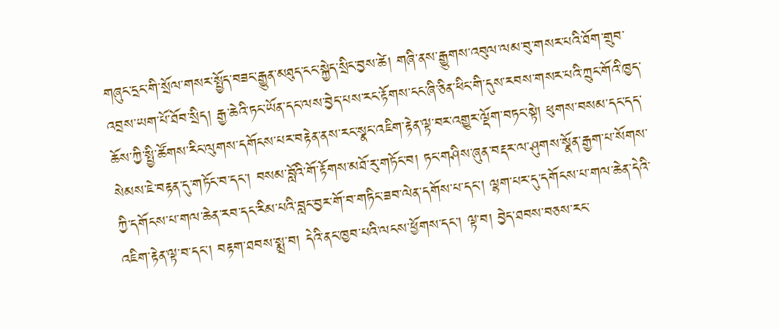གཞུང་དྲང་གི་སྲོལ་གསར་སྤྱོད་བཟང་རྒྱུན་མཐུད་ངང་སྐྱེད་སྲིང་བྱས་ཚེ། གཞི་ནས་རྒྱུགས་འབུལ་ལམ་བུ་གསར་པའི་ཐོག་གྲུབ་འབྲས་ཡག་པོ་ཐོབ་སྲིད། རྒྱ་ཆེའི་ཏང་ཡོན་དང་ལས་བྱེད་པས་རང་རྟོགས་ངང་ཞི་ཅིན་ཕིང་གི་དུས་རབས་གསར་པའི་ཀྲུང་གོའི་ཁྱད་ཆོས་ཀྱི་སྤྱི་ཚོགས་རིང་ལུགས་དགོངས་པར་བརྟེན་ནས་རང་སྣང་འཇིག་རྟེན་ལྟ་བར་འགྱུར་ལྡོག་བཏང་སྟེ། ཕུགས་བསམ་དང་དད་སེམས་ཇེ་བརྟན་དུ་གཏོང་བ་དང་། བསམ་བློའི་གོ་རྟོགས་མཐོ་རུ་གཏོང་བ། ཏང་གཤིས་ཞུན་བརྡར་ལ་ཤུགས་སྣོན་རྒྱག་པ་སོགས་ཀྱི་དགོངས་པ་གལ་ཆེན་རབ་དང་རིམ་པའི་བླང་བྱར་གོ་བ་གཏིང་ཟབ་ལེན་དགོས་པ་དང་། ལྷག་པར་དུ་དགོངས་པ་གལ་ཆེན་དེའི་འཇིག་རྟེན་ལྟ་བ་དང་། བརྟག་ཐབས་སྨྲ་བ། དེའི་ནང་ཁྱབ་པའི་ལངས་ཕྱོགས་དང་། ལྟ་བ། བྱེད་ཐབས་བཅས་རང་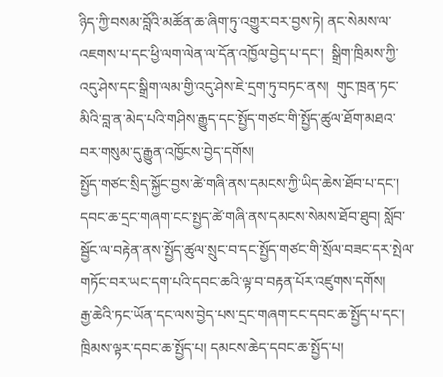ཉིད་ཀྱི་བསམ་བློའི་མཚོན་ཆ་ཞིག་ཏུ་འགྱུར་བར་བྱས་ཏེ། ནང་སེམས་ལ་འཇགས་པ་དང་ཕྱི་ལག་ལེན་ལ་དོན་འཁྱོལ་བྱེད་པ་དང་།  སྒྲིག་ཁྲིམས་ཀྱི་འདུ་ཤེས་དང་སྒྲིག་ལམ་གྱི་འདུ་ཤེས་ཇེ་དྲག་ཏུ་བཏང་ནས།  གུང་ཁྲན་ཏང་མིའི་བླ་ན་མེད་པའི་གཤིས་རྒྱུད་དང་སྤྱོད་གཙང་གི་སྤྱོད་ཚུལ་ཐོག་མཐའ་བར་གསུམ་དུ་རྒྱུན་འཁྱོངས་བྱེད་དགོས།
སྤྱོད་གཙང་སྲིད་སྐྱོང་བྱས་ཚེ་གཞི་ནས་དམངས་ཀྱི་ཡིད་ཆེས་ཐོབ་པ་དང་། དབང་ཆ་དྲང་གཞག་ངང་སྤྱད་ཚེ་གཞི་ནས་དམངས་སེམས་ཐོབ་ཐུབ། སློབ་སྦྱོང་ལ་བརྟེན་ནས་སྤྱོད་ཚུལ་སྲུང་བ་དང་སྤྱོད་གཙང་གི་སྲོལ་བཟང་དར་སྤེལ་གཏོང་བར་ཡང་དག་པའི་དབང་ཆའི་ལྟ་བ་བརྟན་པོར་འཛུགས་དགོས།
རྒྱ་ཆེའི་ཏང་ཡོན་དང་ལས་བྱེད་པས་དྲང་གཞག་ངང་དབང་ཆ་སྤྱོད་པ་དང་། ཁྲིམས་ལྟར་དབང་ཆ་སྤྱོད་པ། དམངས་ཆེད་དབང་ཆ་སྤྱོད་པ།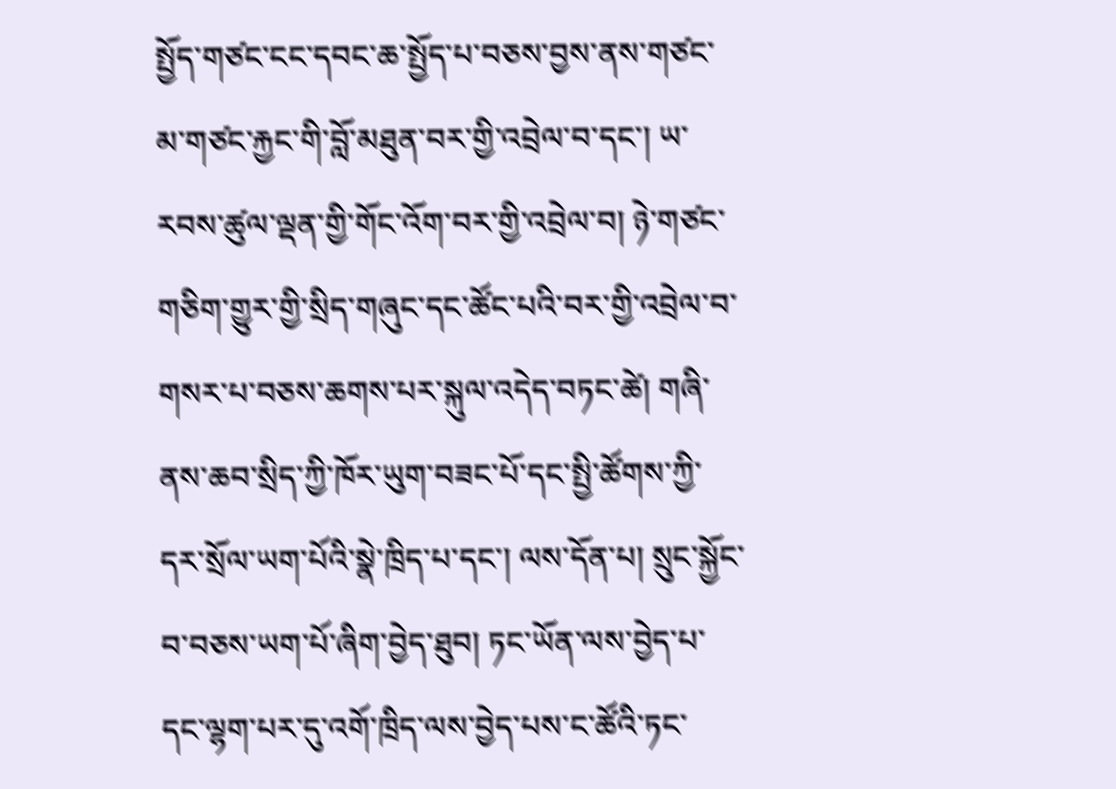སྤྱོད་གཙང་ངང་དབང་ཆ་སྤྱོད་པ་བཅས་བྱས་ནས་གཙང་མ་གཙང་རྐྱང་གི་བློ་མཐུན་བར་གྱི་འབྲེལ་བ་དང་། ཡ་རབས་ཚུལ་ལྡན་གྱི་གོང་འོག་བར་གྱི་འབྲེལ་བ། ཉེ་གཙང་གཅིག་གྱུར་གྱི་སྲིད་གཞུང་དང་ཚོང་པའི་བར་གྱི་འབྲེལ་བ་གསར་པ་བཅས་ཆགས་པར་སྐུལ་འདེད་བཏང་ཚེ། གཞི་ནས་ཆབ་སྲིད་ཀྱི་ཁོར་ཡུག་བཟང་པོ་དང་སྤྱི་ཚོགས་ཀྱི་དར་སྲོལ་ཡག་པོའི་སྣེ་ཁྲིད་པ་དང་། ལས་དོན་པ། སྲུང་སྐྱོང་བ་བཅས་ཡག་པོ་ཞིག་བྱེད་ཐུབ། ཏང་ཡོན་ལས་བྱེད་པ་དང་ལྷག་པར་དུ་འགོ་ཁྲིད་ལས་བྱེད་པས་ང་ཚོའི་ཏང་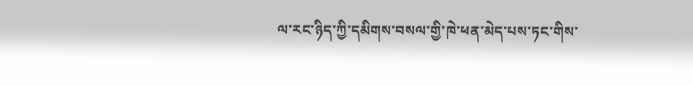ལ་རང་ཉིད་ཀྱི་དམིགས་བསལ་གྱི་ཁེ་ཕན་མེད་པས་ཏང་གིས་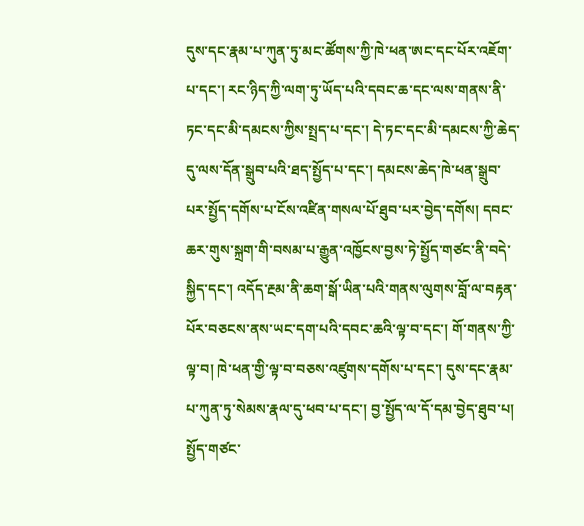དུས་དང་རྣམ་པ་ཀུན་ཏུ་མང་ཚོགས་ཀྱི་ཁེ་ཕན་ཨང་དང་པོར་འཇོག་པ་དང་། རང་ཉིད་ཀྱི་ལག་ཏུ་ཡོད་པའི་དབང་ཆ་དང་ལས་གནས་ནི་ཏང་དང་མི་དམངས་ཀྱིས་སྤྲད་པ་དང་། དེ་ཏང་དང་མི་དམངས་ཀྱི་ཆེད་དུ་ལས་དོན་སྒྲུབ་པའི་ཐད་སྤྱོད་པ་དང་། དམངས་ཆེད་ཁེ་ཕན་སྒྲུབ་པར་སྤྱོད་དགོས་པ་ངོས་འཛིན་གསལ་པོ་ཐུབ་པར་བྱེད་དགོས། དབང་ཆར་གུས་སྐྲག་གི་བསམ་པ་རྒྱུན་འཁྱོངས་བྱས་ཏེ་སྤྱོད་གཙང་ནི་བདེ་སྐྱིད་དང་། འདོད་རྔམ་ནི་ཆག་སྒོ་ཡིན་པའི་གནས་ལུགས་བློ་ལ་བརྟན་པོར་བཅངས་ནས་ཡང་དག་པའི་དབང་ཆའི་ལྟ་བ་དང་། གོ་གནས་ཀྱི་ལྟ་བ། ཁེ་ཕན་གྱི་ལྟ་བ་བཅས་འཛུགས་དགོས་པ་དང་། དུས་དང་རྣམ་པ་ཀུན་ཏུ་སེམས་རྣལ་དུ་ཕབ་པ་དང་། བྱ་སྤྱོད་ལ་དོ་དམ་བྱེད་ཐུབ་པ། སྤྱོད་གཙང་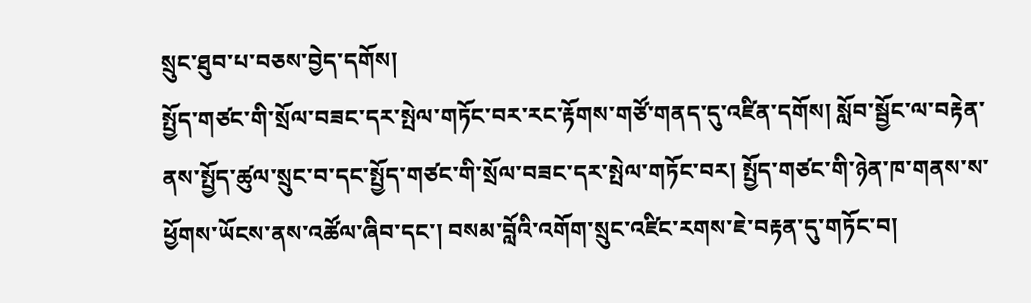སྲུང་ཐུབ་པ་བཅས་བྱེད་དགོས།
སྤྱོད་གཙང་གི་སྲོལ་བཟང་དར་སྤེལ་གཏོང་བར་རང་རྟོགས་གཙོ་གནད་དུ་འཛིན་དགོས། སློབ་སྦྱོང་ལ་བརྟེན་ནས་སྤྱོད་ཚུལ་སྲུང་བ་དང་སྤྱོད་གཙང་གི་སྲོལ་བཟང་དར་སྤེལ་གཏོང་བར། སྤྱོད་གཙང་གི་ཉེན་ཁ་གནས་ས་ཕྱོགས་ཡོངས་ནས་འཚོལ་ཞིབ་དང་། བསམ་བློའི་འགོག་སྲུང་འཛིང་རགས་ཇེ་བརྟན་དུ་གཏོང་བ།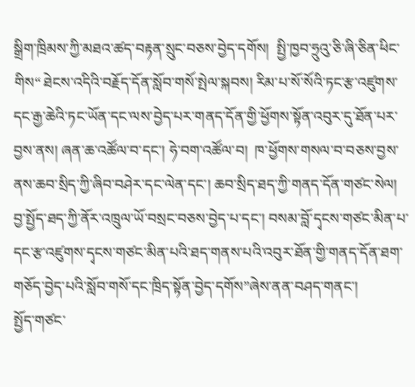སྒྲིག་ཁྲིམས་ཀྱི་མཐའ་ཚད་བརྟན་སྲུང་བཅས་བྱེད་དགོས།  སྤྱི་ཁྱབ་ཧྲུའུ་ཅི་ཞི་ཅིན་ཕིང་གིས“ ཐེངས་འདིའི་བརྗོད་དོན་སློབ་གསོ་སྤེལ་སྐབས། རིམ་པ་སོ་སོའི་ཏང་རྩ་འཛུགས་དང་རྒྱ་ཆེའི་ཏང་ཡོན་དང་ལས་བྱེད་པར་གནད་དོན་གྱི་ཕྱོགས་སྟོན་འབུར་དུ་ཐོན་པར་བྱས་ནས། ཞན་ཆ་འཚོལ་བ་དང་། ཧེ་བག་འཚོལ་བ།  ཁ་ཕྱོགས་གསལ་བ་བཅས་བྱས་ནས་ཆབ་སྲིད་ཀྱི་ཞིབ་བཤེར་དང་ལེན་དང་། ཆབ་སྲིད་ཐད་ཀྱི་གནད་དོན་གཙང་སེལ། བྱ་སྤྱོད་ཐད་ཀྱི་ནོར་འཁྲུལ་ཡོ་བསྲང་བཅས་བྱེད་པ་དང་། བསམ་བློ་དྭངས་གཙང་མིན་པ་དང་རྩ་འཛུགས་དྭངས་གཙང་མིན་པའི་ཐད་གནས་པའི་འབུར་ཐོན་གྱི་གནད་དོན་ཐག་གཅོད་བྱེད་པའི་སློབ་གསོ་དང་ཁྲིད་སྟོན་བྱེད་དགོས”ཞེས་ནན་བཤད་གནང་།
སྤྱོད་གཙང་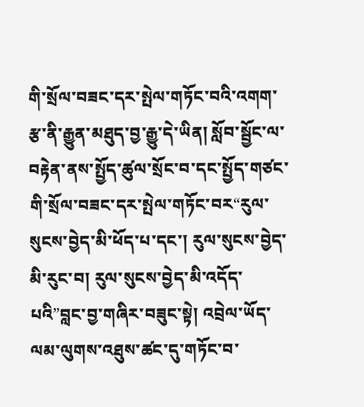གི་སྲོལ་བཟང་དར་སྤེལ་གཏོང་བའི་འགག་རྩ་ནི་རྒྱུན་མཐུད་བྱ་རྒྱུ་དེ་ཡིན། སློབ་སྦྱོང་ལ་བརྟེན་ནས་སྤྱོད་ཚུལ་སྲོང་བ་དང་སྤྱོད་གཙང་གི་སྲོལ་བཟང་དར་སྤེལ་གཏོང་བར“རུལ་སུངས་བྱེད་མི་ཕོད་པ་དང་། རུལ་སུངས་བྱེད་མི་རུང་བ། རུལ་སུངས་བྱེད་མི་འདོད་པའི”བླང་བྱ་གཞིར་བཟུང་སྟེ། འབྲེལ་ཡོད་ལམ་ལུགས་འཐུས་ཚང་དུ་གཏོང་བ་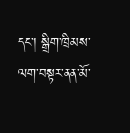དང་། སྒྲིག་ཁྲིམས་ལག་བསྟར་ནན་མོ་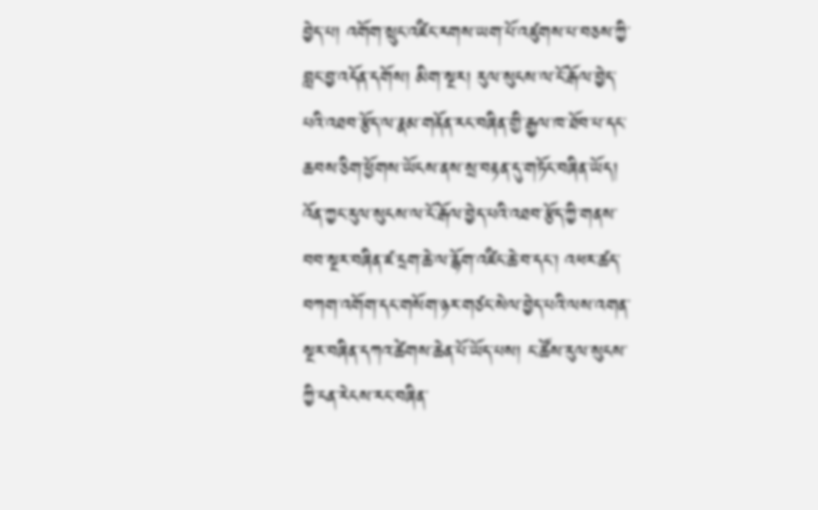བྱེད་པ། འགོག་སྲུང་འཛིང་རགས་ཡག་པོ་འཛུགས་པ་བཅས་ཀྱི་བླང་བྱ་འདོན་དགོས། མིག་སྔར། རུལ་སུངས་ལ་ངོ་རྒོལ་བྱེད་པའི་འཐབ་རྩོད་ལ་རྣམ་གནོན་རང་བཞིན་གྱི་རྒྱལ་ཁ་ཐོབ་པ་དང་ཆབས་ཅིག་ཕྱོགས་ཡོངས་ནས་སྲ་བརྟན་དུ་གཏོང་བཞིན་ཡོད། འོན་ཀྱང་རུལ་སུངས་ལ་ངོ་རྒོལ་བྱེད་པའི་འཐབ་རྩོད་ཀྱི་གནས་བབ་སྔར་བཞིན་ཛ་དྲག་ཆེ་ལ་རྙོག་འཛིང་ཆེ་བ་དང་། འཕར་ཚད་བཀག་འགོག་དང་གསོག་ཉར་གཙང་སེལ་བྱེད་པའི་ལས་འགན་སྔར་བཞིན་དཀའ་ཚེགས་ཆེན་པོ་ཡོད་པས། ང་ཚོས་རུལ་སུངས་ཀྱི་ངན་རེངས་རང་བཞིན་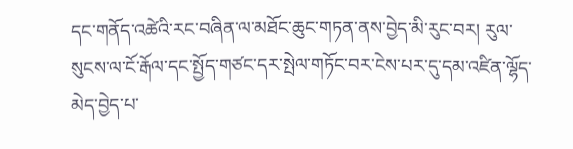དང་གནོད་འཚེའི་རང་བཞིན་ལ་མཐོང་ཆུང་གཏན་ནས་བྱེད་མི་རུང་བར། རུལ་སུངས་ལ་ངོ་རྒོལ་དང་སྤྱོད་གཙང་དར་སྤེལ་གཏོང་བར་ངེས་པར་དུ་དམ་འཛིན་ལྷོད་མེད་བྱེད་པ་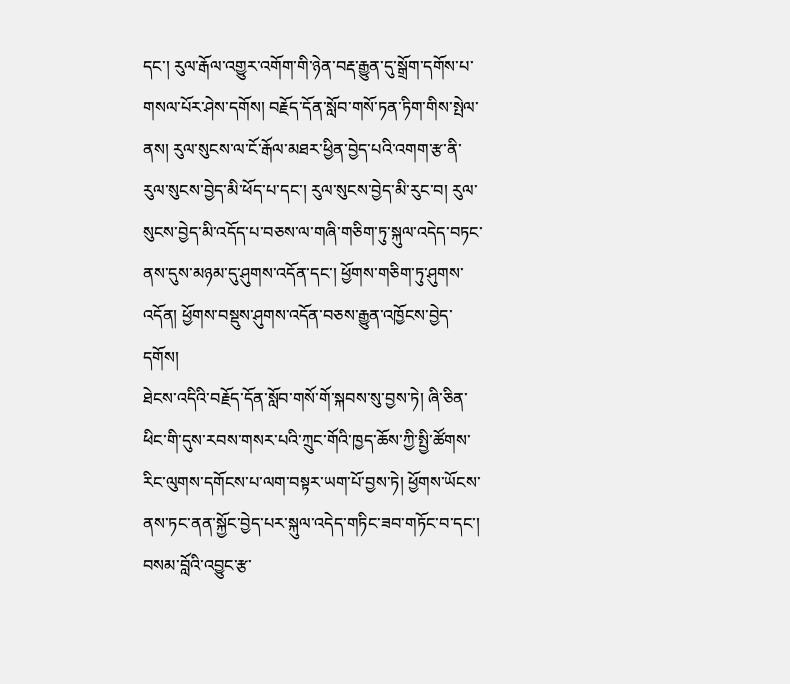དང་། རུལ་རྒོལ་འགྱུར་འགོག་གི་ཉེན་བརྡ་རྒྱུན་དུ་སྒྲོག་དགོས་པ་གསལ་པོར་ཤེས་དགོས། བརྗོད་དོན་སློབ་གསོ་ཏན་ཏིག་གིས་སྤེལ་ནས། རུལ་སུངས་ལ་ངོ་རྒོལ་མཐར་ཕྱིན་བྱེད་པའི་འགག་རྩ་ནི་རུལ་སུངས་བྱེད་མི་ཕོད་པ་དང་། རུལ་སུངས་བྱེད་མི་རུང་བ། རུལ་སུངས་བྱེད་མི་འདོད་པ་བཅས་ལ་གཞི་གཅིག་ཏུ་སྐུལ་འདེད་བཏང་ནས་དུས་མཉམ་དུ་ཤུགས་འདོན་དང་། ཕྱོགས་གཅིག་ཏུ་ཤུགས་འདོན། ཕྱོགས་བསྡུས་ཤུགས་འདོན་བཅས་རྒྱུན་འཁྱོངས་བྱེད་དགོས།
ཐེངས་འདིའི་བརྗོད་དོན་སློབ་གསོ་གོ་སྐབས་སུ་བྱས་ཏེ། ཞི་ཅིན་ཕིང་གི་དུས་རབས་གསར་པའི་ཀྲུང་གོའི་ཁྱད་ཆོས་ཀྱི་སྤྱི་ཚོགས་རིང་ལུགས་དགོངས་པ་ལག་བསྟར་ཡག་པོ་བྱས་ཏེ། ཕྱོགས་ཡོངས་ནས་ཏང་ནན་སྐྱོང་བྱེད་པར་སྐུལ་འདེད་གཏིང་ཟབ་གཏོང་བ་དང་། བསམ་བློའི་འབྱུང་རྩ་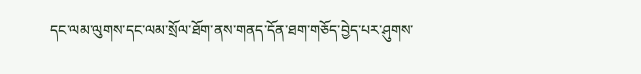དང་ལམ་ལུགས་དང་ལམ་སྲོལ་ཐོག་ནས་གནད་དོན་ཐག་གཅོད་བྱེད་པར་ཤུགས་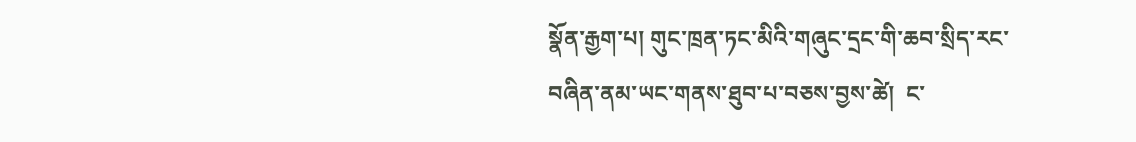སྣོན་རྒྱག་པ། གུང་ཁྲན་ཏང་མིའི་གཞུང་དྲང་གི་ཆབ་སྲིད་རང་བཞིན་ནམ་ཡང་གནས་ཐུབ་པ་བཅས་བྱས་ཚེ།  ང་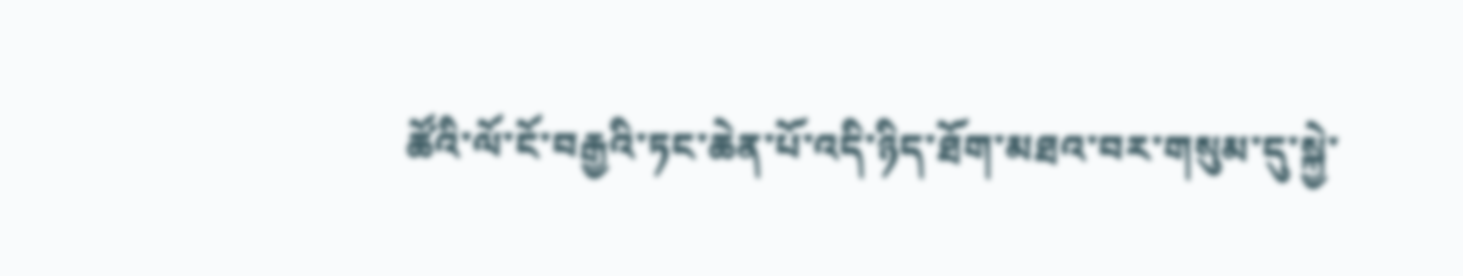ཚོའི་ལོ་ངོ་བརྒྱའི་ཏང་ཆེན་པོ་འདི་ཉིད་ཐོག་མཐའ་བར་གསུམ་དུ་སྐྱེ་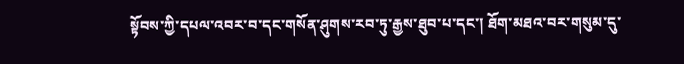སྟོབས་ཀྱི་དཔལ་འབར་བ་དང་གསོན་ཤུགས་རབ་ཏུ་རྒྱས་ཐུབ་པ་དང་། ཐོག་མཐའ་བར་གསུམ་དུ་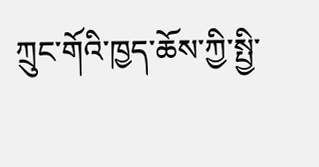ཀྲུང་གོའི་ཁྱད་ཆོས་ཀྱི་སྤྱི་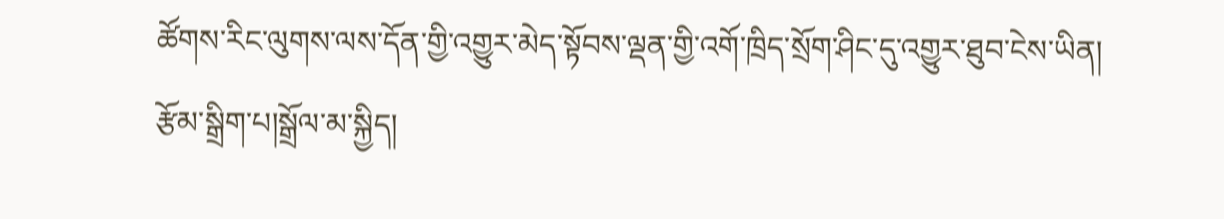ཚོགས་རིང་ལུགས་ལས་དོན་གྱི་འགྱུར་མེད་སྟོབས་ལྡན་གྱི་འགོ་ཁྲིད་སྲོག་ཤིང་དུ་འགྱུར་ཐུབ་ངེས་ཡིན།
རྩོམ་སྒྲིག་པ།སྒྲོལ་མ་སྐྱིད།